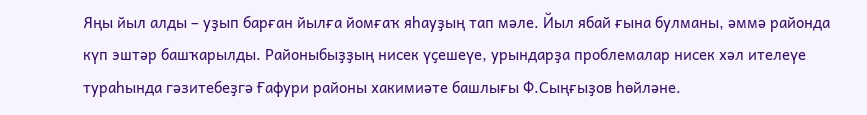Яңы йыл алды – уҙып барған йылға йомғаҡ яһауҙың тап мәле. Йыл ябай ғына булманы, әммә районда күп эштәр башҡарылды. Районыбыҙҙың нисек үҫешеүе, урындарҙа проблемалар нисек хәл ителеүе тураһында гәзитебеҙгә Ғафури районы хакимиәте башлығы Ф.Сыңғыҙов һөйләне.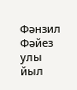Фәнзил Фәйез улы йыл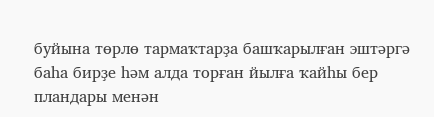буйына төрлө тармаҡтарҙа башҡарылған эштәргә баһа бирҙе һәм алда торған йылға ҡайһы бер пландары менән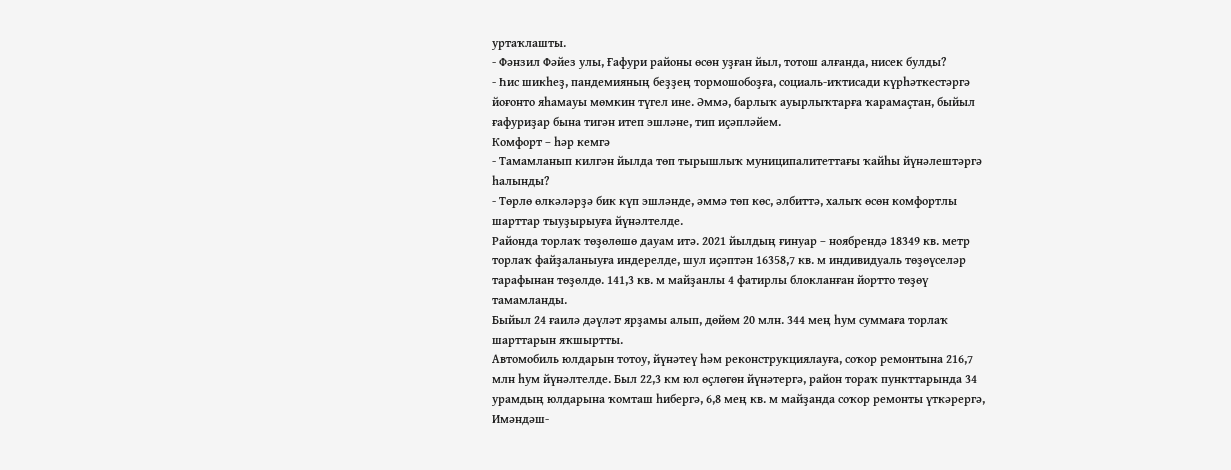уртаҡлашты.
- Фәнзил Фәйез улы, Ғафури районы өсөн уҙған йыл, тотош алғанда, нисек булды?
- Һис шикһеҙ, пандемияның беҙҙең тормошобоҙға, социаль-иҡтисади күрһәткестәргә йоғонто яһамауы мөмкин түгел ине. Әммә, барлыҡ ауырлыҡтарға ҡарамаҫтан, быйыл ғафуриҙар бына тигән итеп эшләне, тип иҫәпләйем.
Комфорт – һәр кемгә
- Тамамланып килгән йылда төп тырышлыҡ муниципалитеттағы ҡайһы йүнәлештәргә һалынды?
- Төрлө өлкәләрҙә бик күп эшләнде, әммә төп көс, әлбиттә, халыҡ өсөн комфортлы шарттар тыуҙырыуға йүнәлтелде.
Районда торлаҡ төҙөлөшө дауам итә. 2021 йылдың ғинуар – ноябрендә 18349 кв. метр торлаҡ файҙаланыуға индерелде, шул иҫәптән 16358,7 кв. м индивидуаль төҙөүселәр тарафынан төҙөлдө. 141,3 кв. м майҙанлы 4 фатирлы блокланған йортто төҙөү тамамланды.
Быйыл 24 ғаилә дәүләт ярҙамы алып, дөйөм 20 млн. 344 мең һум суммаға торлаҡ шарттарын яҡшыртты.
Автомобиль юлдарын тотоу, йүнәтеү һәм реконструкциялауға, соҡор ремонтына 216,7 млн һум йүнәлтелде. Был 22,3 км юл өҫлөгөн йүнәтергә, район тораҡ пункттарында 34 урамдың юлдарына ҡомташ һибергә, 6,8 мең кв. м майҙанда соҡор ремонты үткәрергә, Имәндәш-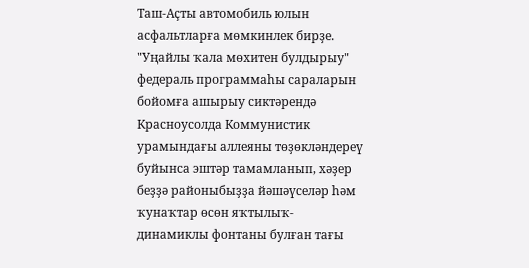Таш-Аҫты автомобиль юлын асфальтларға мөмкинлек бирҙе.
"Уңайлы ҡала мөхитен булдырыу" федераль программаһы сараларын бойомға ашырыу сиктәрендә Красноусолда Коммунистик урамындағы аллеяны төҙөкләндереү буйынса эштәр тамамланып, хәҙер беҙҙә районыбыҙҙа йәшәүселәр һәм ҡунаҡтар өсөн яҡтылыҡ-динамиклы фонтаны булған тағы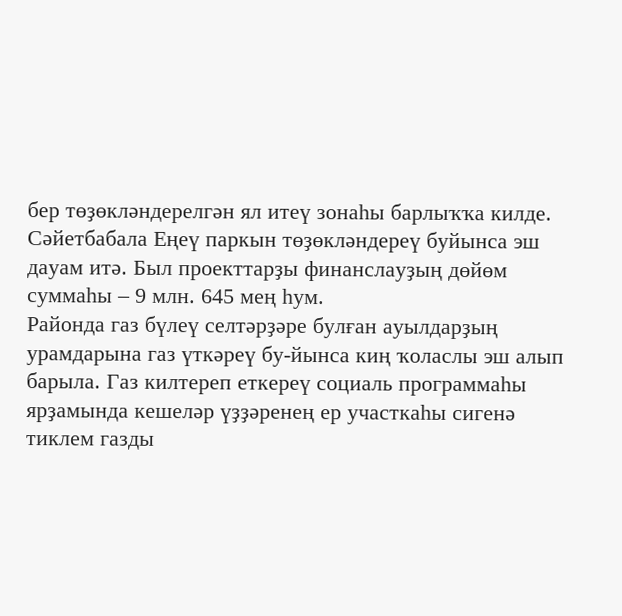бер төҙөкләндерелгән ял итеү зонаһы барлыҡҡа килде. Сәйетбабала Еңеү паркын төҙөкләндереү буйынса эш дауам итә. Был проекттарҙы финанслауҙың дөйөм суммаһы – 9 млн. 645 мең һум.
Районда газ бүлеү селтәрҙәре булған ауылдарҙың урамдарына газ үткәреү бу-йынса киң ҡоласлы эш алып барыла. Газ килтереп еткереү социаль программаһы ярҙамында кешеләр үҙҙәренең ер участкаһы сигенә тиклем газды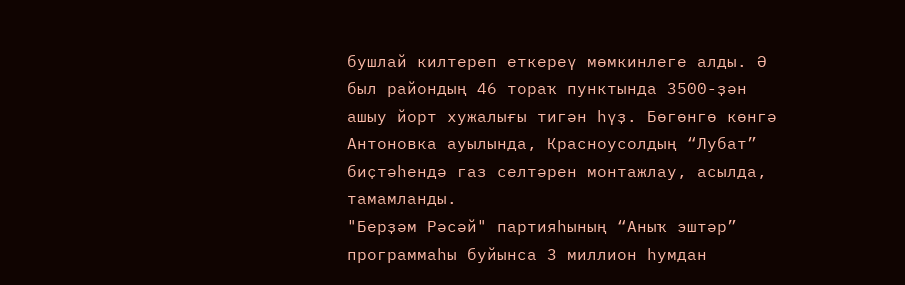бушлай килтереп еткереү мөмкинлеге алды. Ә был райондың 46 тораҡ пунктында 3500-ҙән ашыу йорт хужалығы тигән һүҙ. Бөгөнгө көнгә Антоновка ауылында, Красноусолдың “Лубат” биҫтәһендә газ селтәрен монтажлау, асылда, тамамланды.
"Берҙәм Рәсәй" партияһының “Аныҡ эштәр” программаһы буйынса 3 миллион һумдан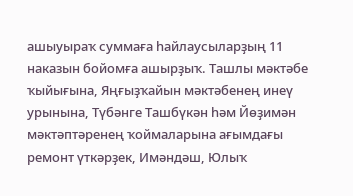ашыуыраҡ суммаға һайлаусыларҙың 11 наказын бойомға ашырҙыҡ. Ташлы мәктәбе ҡыйығына, Яңғыҙҡайын мәктәбенең инеү урынына, Түбәнге Ташбүкән һәм Йөҙимән мәктәптәренең ҡоймаларына ағымдағы ремонт үткәрҙек, Имәндәш, Юлыҡ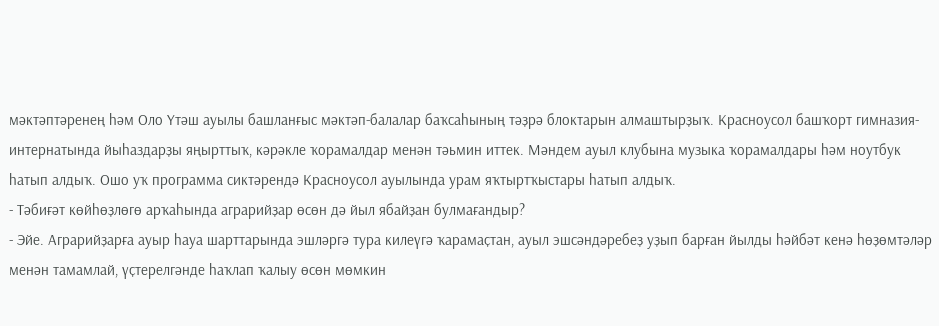мәктәптәренең һәм Оло Үтәш ауылы башланғыс мәктәп-балалар баҡсаһының тәҙрә блоктарын алмаштырҙыҡ. Красноусол башҡорт гимназия-интернатында йыһаздарҙы яңырттыҡ, кәрәкле ҡорамалдар менән тәьмин иттек. Мәндем ауыл клубына музыка ҡорамалдары һәм ноутбук һатып алдыҡ. Ошо уҡ программа сиктәрендә Красноусол ауылында урам яҡтыртҡыстары һатып алдыҡ.
- Тәбиғәт көйһөҙлөгө арҡаһында аграрийҙар өсөн дә йыл ябайҙан булмағандыр?
- Эйе. Аграрийҙарға ауыр һауа шарттарында эшләргә тура килеүгә ҡарамаҫтан, ауыл эшсәндәребеҙ уҙып барған йылды һәйбәт кенә һөҙөмтәләр менән тамамлай, үҫтерелгәнде һаҡлап ҡалыу өсөн мөмкин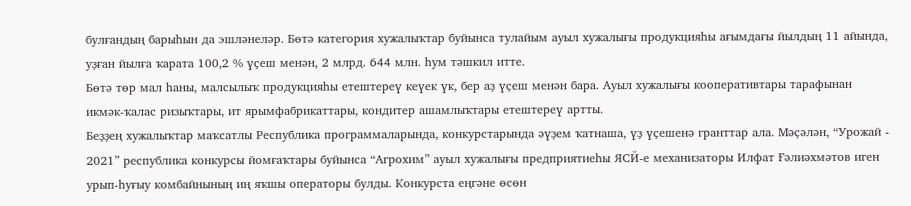булғандың барыһын да эшләнеләр. Бөтә категория хужалыҡтар буйынса тулайым ауыл хужалығы продукцияһы ағымдағы йылдың 11 айында, уҙған йылға ҡарата 100,2 % үҫеш менән, 2 млрд. 644 млн. һум тәшкил итте.
Бөтә төр мал һаны, малсылыҡ продукцияһы етештереү кеүек үк, бер аҙ үҫеш менән бара. Ауыл хужалығы кооперативтары тарафынан икмәк-ҡалас ризыҡтары, ит ярымфабрикаттары, кондитер ашамлыҡтары етештереү артты.
Беҙҙең хужалыҡтар маҡсатлы Республика программаларында, конкурстарында әүҙем ҡатнаша, үҙ үҫешенә гранттар ала. Мәҫәлән, “Урожай - 2021” республика конкурсы йомғаҡтары буйынса “Агрохим” ауыл хужалығы предприятиеһы ЯСЙ-е механизаторы Илфат Ғәлиәхмәтов иген урып-һуғыу комбайнының иң яҡшы операторы булды. Конкурста еңгәне өсөн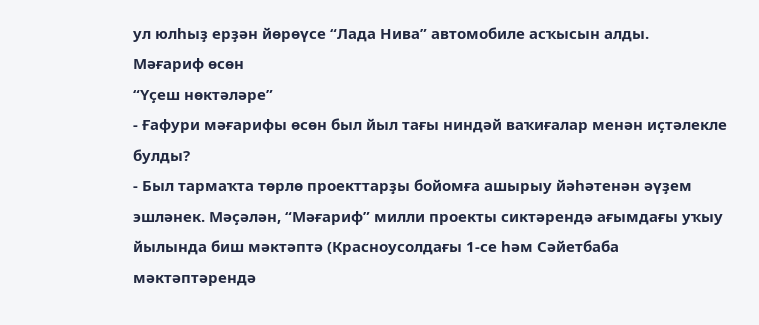ул юлһыҙ ерҙән йөрөүсе “Лада Нива” автомобиле асҡысын алды.
Мәғариф өсөн
“Үҫеш нөктәләре”
- Ғафури мәғарифы өсөн был йыл тағы ниндәй ваҡиғалар менән иҫтәлекле булды?
- Был тармаҡта төрлө проекттарҙы бойомға ашырыу йәһәтенән әүҙем эшләнек. Мәҫәлән, “Мәғариф” милли проекты сиктәрендә ағымдағы уҡыу йылында биш мәктәптә (Красноусолдағы 1-се һәм Сәйетбаба мәктәптәрендә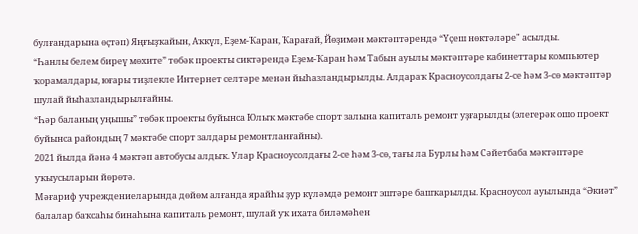булғандарына өҫтәп) Яңғыҙҡайын, Аҡкүл, Еҙем-Ҡаран, Ҡарағай, Йөҙимән мәктәптәрендә “Үҫеш нөктәләре" асылды.
“Һанлы белем биреү мөхите” төбәк проекты сиктәрендә Еҙем-Ҡаран һәм Табын ауылы мәктәптәре кабинеттары компьютер ҡорамалдары, юғары тиҙлекле Интернет селтәре менән йыһазландырылды. Алдараҡ Красноусолдағы 2-се һәм 3-сө мәктәптәр шулай йыһазландырылғайны.
“Һәр баланың уңышы” төбәк проекты буйынса Юлыҡ мәктәбе спорт залына капиталь ремонт уҙғарылды (элегерәк ошо проект буйынса райондың 7 мәктәбе спорт залдары ремонтланғайны).
2021 йылда йәнә 4 мәктәп автобусы алдыҡ. Улар Красноусолдағы 2-се һәм 3-сө, тағы ла Бурлы һәм Сәйетбаба мәктәптәре уҡыусыларын йөрөтә.
Мәғариф учреждениеларында дөйөм алғанда ярайһы ҙур күләмдә ремонт эштәре башҡарылды. Красноусол ауылында “Әкиәт” балалар баҡсаһы бинаһына капиталь ремонт, шулай уҡ ихата биләмәһен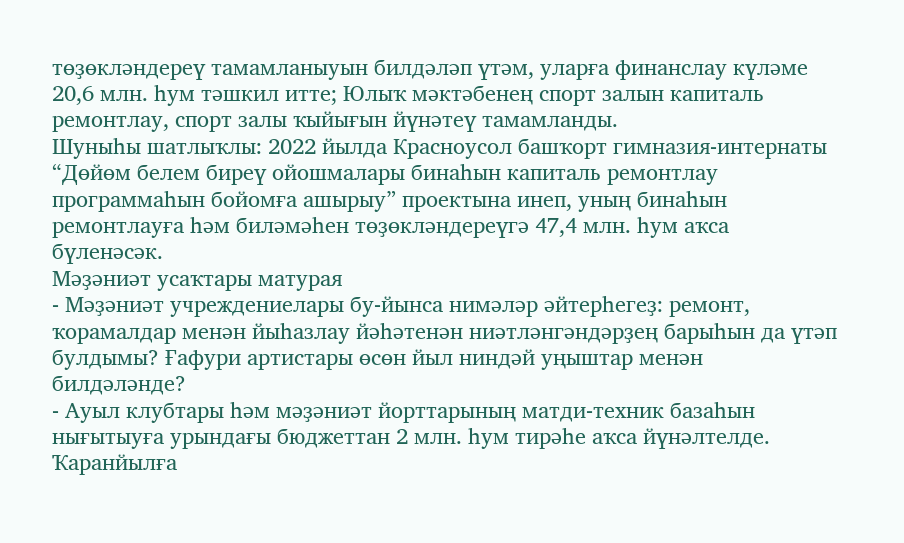төҙөкләндереү тамамланыуын билдәләп үтәм, уларға финанслау күләме 20,6 млн. һум тәшкил итте; Юлыҡ мәктәбенең спорт залын капиталь ремонтлау, спорт залы ҡыйығын йүнәтеү тамамланды.
Шуныһы шатлыҡлы: 2022 йылда Красноусол башҡорт гимназия-интернаты “Дөйөм белем биреү ойошмалары бинаһын капиталь ремонтлау программаһын бойомға ашырыу” проектына инеп, уның бинаһын ремонтлауға һәм биләмәһен төҙөкләндереүгә 47,4 млн. һум аҡса бүленәсәк.
Мәҙәниәт усаҡтары матурая
- Мәҙәниәт учреждениелары бу-йынса нимәләр әйтерһегеҙ: ремонт, ҡорамалдар менән йыһазлау йәһәтенән ниәтләнгәндәрҙең барыһын да үтәп булдымы? Ғафури артистары өсөн йыл ниндәй уңыштар менән билдәләнде?
- Ауыл клубтары һәм мәҙәниәт йорттарының матди-техник базаһын нығытыуға урындағы бюджеттан 2 млн. һум тирәһе аҡса йүнәлтелде.
Ҡаранйылға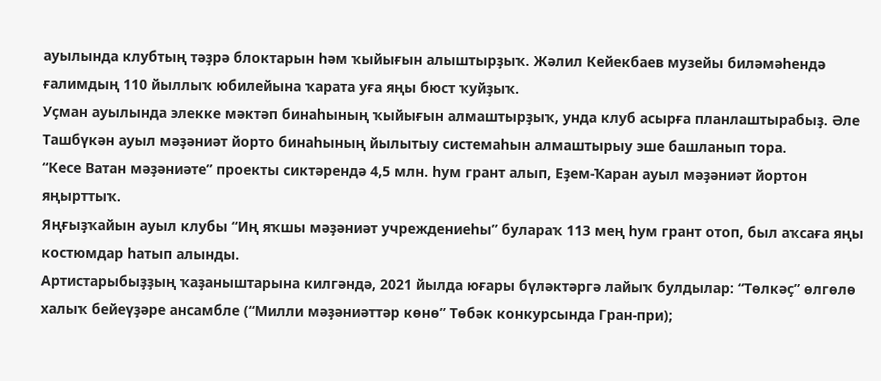ауылында клубтың тәҙрә блоктарын һәм ҡыйығын алыштырҙыҡ. Жәлил Кейекбаев музейы биләмәһендә ғалимдың 110 йыллыҡ юбилейына ҡарата уға яңы бюст ҡуйҙыҡ.
Уҫман ауылында элекке мәктәп бинаһының ҡыйығын алмаштырҙыҡ, унда клуб асырға планлаштырабыҙ. Әле Ташбүкән ауыл мәҙәниәт йорто бинаһының йылытыу системаһын алмаштырыу эше башланып тора.
“Кесе Ватан мәҙәниәте” проекты сиктәрендә 4,5 млн. һум грант алып, Еҙем-Ҡаран ауыл мәҙәниәт йортон яңырттыҡ.
Яңғыҙҡайын ауыл клубы “Иң яҡшы мәҙәниәт учреждениеһы” булараҡ 113 мең һум грант отоп, был аҡсаға яңы костюмдар һатып алынды.
Артистарыбыҙҙың ҡаҙаныштарына килгәндә, 2021 йылда юғары бүләктәргә лайыҡ булдылар: “Төлкәҫ” өлгөлө халыҡ бейеүҙәре ансамбле (“Милли мәҙәниәттәр көнө” Төбәк конкурсында Гран-при);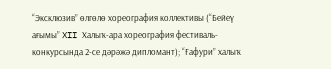“Эксклюзив” өлгөлө хореография коллективы (“Бейеү ағымы” XII Халыҡ-ара хореография фестиваль-конкурсында 2-се дәрәжә дипломант); “Ғафури” халыҡ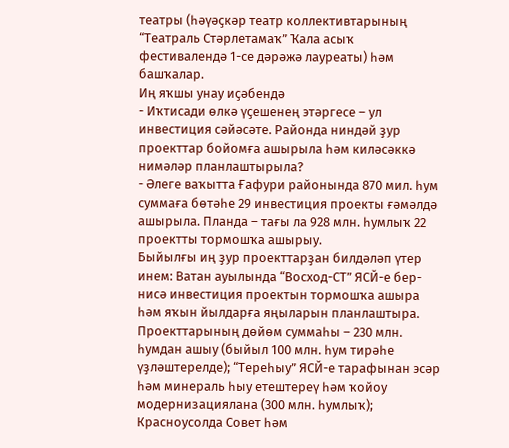театры (һәүәҫкәр театр коллективтарының “Театраль Стәрлетамаҡ” Ҡала асыҡ фестивалендә 1-се дәрәжә лауреаты) һәм башҡалар.
Иң яҡшы унау иҫәбендә
- Иҡтисади өлкә үҫешенең этәргесе – ул инвестиция сәйәсәте. Районда ниндәй ҙур проекттар бойомға ашырыла һәм киләсәккә нимәләр планлаштырыла?
- Әлеге ваҡытта Ғафури районында 870 мил. һум суммаға бөтәһе 29 инвестиция проекты ғәмәлдә ашырыла. Планда – тағы ла 928 млн. һумлыҡ 22 проектты тормошҡа ашырыу.
Быйылғы иң ҙур проекттарҙан билдәләп үтер инем: Ватан ауылында “Восход-СТ” ЯСЙ-е бер-нисә инвестиция проектын тормошҡа ашыра һәм яҡын йылдарға яңыларын планлаштыра. Проекттарының дөйөм суммаһы – 230 млн. һумдан ашыу (быйыл 100 млн. һум тирәһе үҙләштерелде); “Тереһыу” ЯСЙ-е тарафынан эсәр һәм минераль һыу етештереү һәм ҡойоу модернизациялана (300 млн. һумлыҡ); Красноусолда Совет һәм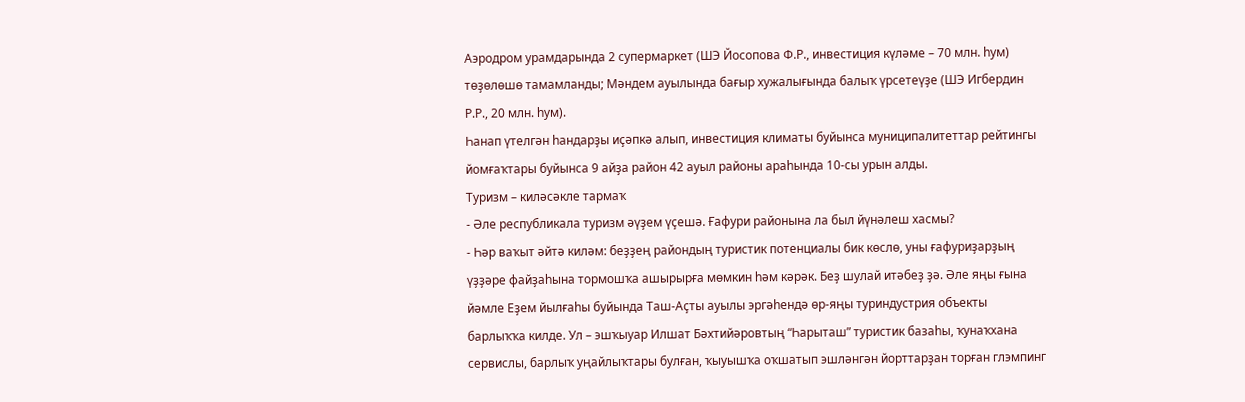Аэродром урамдарында 2 супермаркет (ШЭ Йосопова Ф.Р., инвестиция күләме – 70 млн. һум) төҙөлөшө тамамланды; Мәндем ауылында бағыр хужалығында балыҡ үрсетеүҙе (ШЭ Игбердин Р.Р., 20 млн. һум).
Һанап үтелгән һандарҙы иҫәпкә алып, инвестиция климаты буйынса муниципалитеттар рейтингы йомғаҡтары буйынса 9 айҙа район 42 ауыл районы араһында 10-сы урын алды.
Туризм – киләсәкле тармаҡ
- Әле республикала туризм әүҙем үҫешә. Ғафури районына ла был йүнәлеш хасмы?
- Һәр ваҡыт әйтә киләм: беҙҙең райондың туристик потенциалы бик көслө, уны ғафуриҙарҙың үҙҙәре файҙаһына тормошҡа ашырырға мөмкин һәм кәрәк. Беҙ шулай итәбеҙ ҙә. Әле яңы ғына йәмле Еҙем йылғаһы буйында Таш-Аҫты ауылы эргәһендә өр-яңы туриндустрия объекты барлыҡҡа килде. Ул – эшҡыуар Илшат Бәхтийәровтың “Һарыташ” туристик базаһы, ҡунаҡхана сервислы, барлыҡ уңайлыҡтары булған, ҡыуышҡа оҡшатып эшләнгән йорттарҙан торған глэмпинг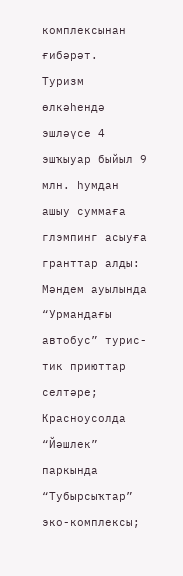комплексынан ғибәрәт.
Туризм өлкәһендә эшләүсе 4 эшҡыуар быйыл 9 млн. һумдан ашыу суммаға глэмпинг асыуға гранттар алды: Мәндем ауылында “Урмандағы автобус” турис-тик приюттар селтәре; Красноусолда “Йәшлек” паркында “Тубырсыҡтар” эко-комплексы;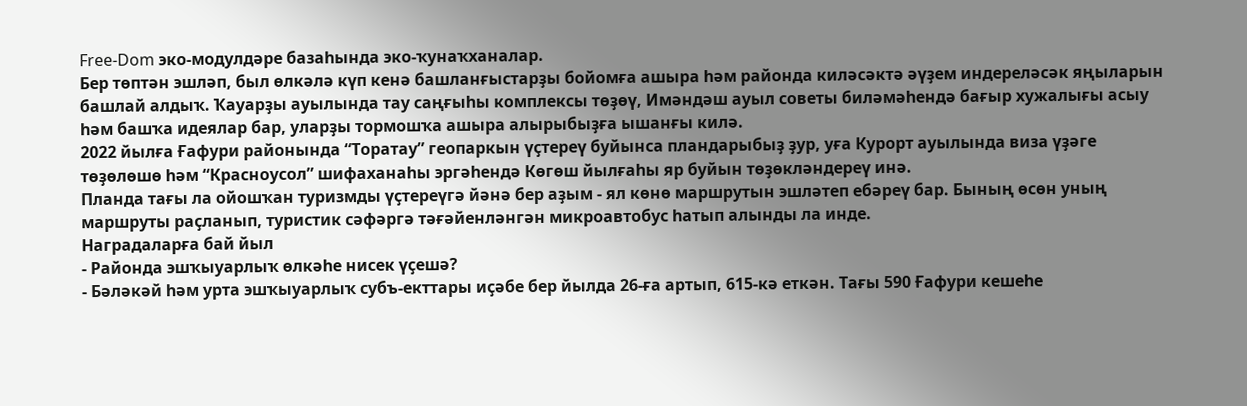Free-Dom эко-модулдәре базаһында эко-ҡунаҡханалар.
Бер төптән эшләп, был өлкәлә күп кенә башланғыстарҙы бойомға ашыра һәм районда киләсәктә әүҙем индереләсәк яңыларын башлай алдыҡ. Ҡауарҙы ауылында тау саңғыһы комплексы төҙөү, Имәндәш ауыл советы биләмәһендә бағыр хужалығы асыу һәм башҡа идеялар бар, уларҙы тормошҡа ашыра алырыбыҙға ышанғы килә.
2022 йылға Ғафури районында “Торатау” геопаркын үҫтереү буйынса пландарыбыҙ ҙур, уға Курорт ауылында виза үҙәге төҙөлөшө һәм “Красноусол” шифаханаһы эргәһендә Көгөш йылғаһы яр буйын төҙөкләндереү инә.
Планда тағы ла ойошҡан туризмды үҫтереүгә йәнә бер аҙым - ял көнө маршрутын эшләтеп ебәреү бар. Бының өсөн уның маршруты раҫланып, туристик сәфәргә тәғәйенләнгән микроавтобус һатып алынды ла инде.
Наградаларға бай йыл
- Районда эшҡыуарлыҡ өлкәһе нисек үҫешә?
- Бәләкәй һәм урта эшҡыуарлыҡ субъ-екттары иҫәбе бер йылда 26-ға артып, 615-кә еткән. Тағы 590 Ғафури кешеһе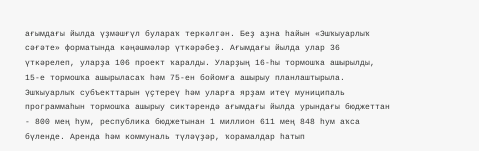ағымдағы йылда үҙмәшғүл булараҡ теркәлгән. Беҙ аҙна һайын «Эшҡыуарлыҡ сәғәте» форматында кәңәшмәләр үткәрәбеҙ. Ағымдағы йылда улар 36 үткәрелеп, уларҙа 106 проект ҡаралды. Уларҙың 16-һы тормошҡа ашырылды, 15-е тормошҡа ашырыласаҡ һәм 75-ен бойомға ашырыу планлаштырыла. Эшҡыуарлыҡ субъекттарын үҫтереү һәм уларға ярҙам итеү муниципаль программаһын тормошҡа ашырыу сиктәрендә ағымдағы йылда урындағы бюджеттан - 800 мең һум, республика бюджетынан 1 миллион 611 мең 848 һум аҡса бүленде. Аренда һәм коммуналь түләүҙәр, ҡорамалдар һатып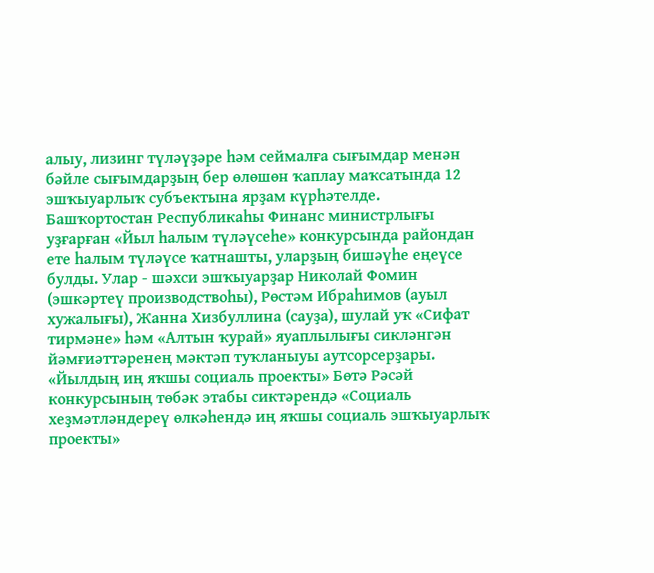алыу, лизинг түләүҙәре һәм сеймалға сығымдар менән бәйле сығымдарҙың бер өлөшөн ҡаплау маҡсатында 12 эшҡыуарлыҡ субъектына ярҙам күрһәтелде.
Башҡортостан Республикаһы Финанс министрлығы уҙғарған «Йыл һалым түләүсеһе» конкурсында райондан ете һалым түләүсе ҡатнашты, уларҙың бишәүһе еңеүсе булды. Улар - шәхси эшҡыуарҙар Николай Фомин (эшкәртеү производствоһы), Рөстәм Ибраһимов (ауыл хужалығы), Жанна Хизбуллина (сауҙа), шулай уҡ «Сифат тирмәне» һәм «Алтын ҡурай» яуаплылығы сикләнгән йәмғиәттәренең мәктәп туҡланыуы аутсорсерҙары.
«Йылдың иң яҡшы социаль проекты» Бөтә Рәсәй конкурсының төбәк этабы сиктәрендә «Социаль хеҙмәтләндереү өлкәһендә иң яҡшы социаль эшҡыуарлыҡ проекты»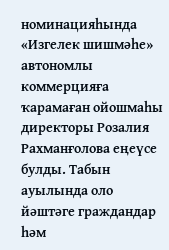номинацияһында «Изгелек шишмәһе» автономлы коммерцияға ҡарамаған ойошмаһы директоры Розалия Рахманғолова еңеүсе булды. Табын ауылында оло йәштәге граждандар һәм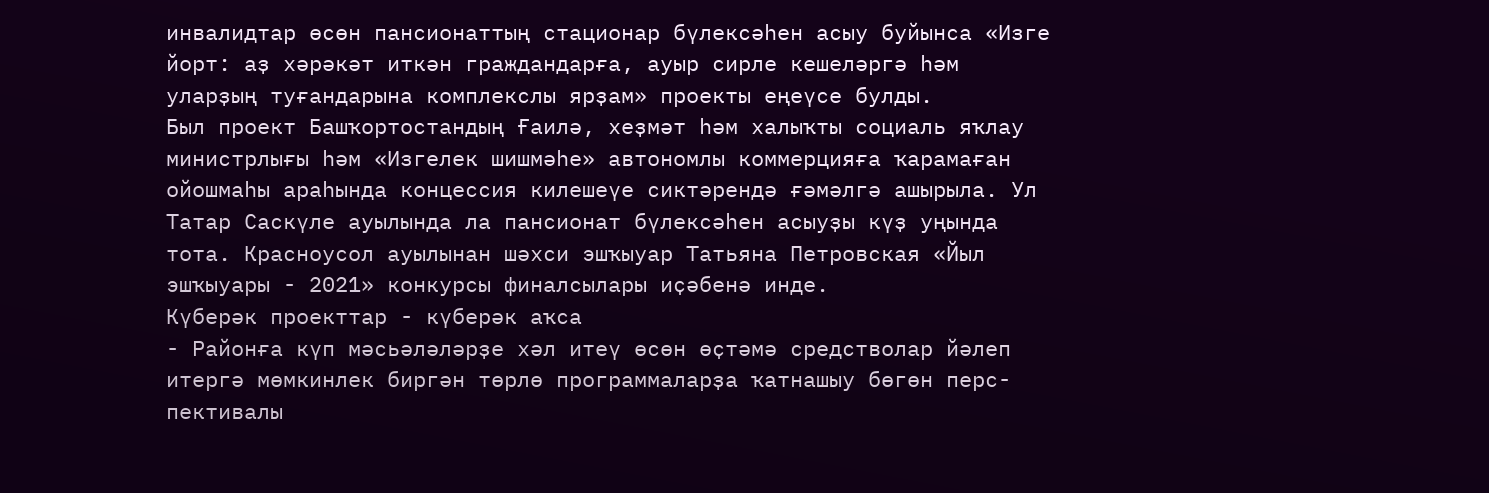инвалидтар өсөн пансионаттың стационар бүлексәһен асыу буйынса «Изге йорт: аҙ хәрәкәт иткән граждандарға, ауыр сирле кешеләргә һәм уларҙың туғандарына комплекслы ярҙам» проекты еңеүсе булды.
Был проект Башҡортостандың Ғаилә, хеҙмәт һәм халыҡты социаль яҡлау министрлығы һәм «Изгелек шишмәһе» автономлы коммерцияға ҡарамаған ойошмаһы араһында концессия килешеүе сиктәрендә ғәмәлгә ашырыла. Ул Татар Саскүле ауылында ла пансионат бүлексәһен асыуҙы күҙ уңында тота. Красноусол ауылынан шәхси эшҡыуар Татьяна Петровская «Йыл эшҡыуары - 2021» конкурсы финалсылары иҫәбенә инде.
Күберәк проекттар - күберәк аҡса
- Районға күп мәсьәләләрҙе хәл итеү өсөн өҫтәмә средстволар йәлеп итергә мөмкинлек биргән төрлө программаларҙа ҡатнашыу бөгөн перс-пективалы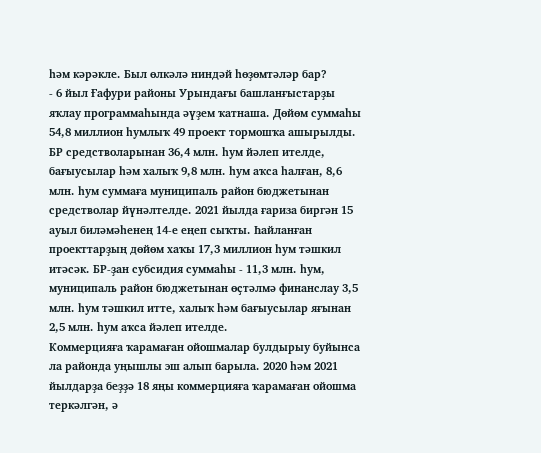һәм кәрәкле. Был өлкәлә ниндәй һөҙөмтәләр бар?
- 6 йыл Ғафури районы Урындағы башланғыстарҙы яҡлау программаһында әүҙем ҡатнаша. Дөйөм суммаһы 54,8 миллион һумлыҡ 49 проект тормошҡа ашырылды. БР средстволарынан 36,4 млн. һум йәлеп ителде, бағыусылар һәм халыҡ 9,8 млн. һум аҡса һалған, 8,6 млн. һум суммаға муниципаль район бюджетынан средстволар йүнәлтелде. 2021 йылда ғариза биргән 15 ауыл биләмәһенең 14-е еңеп сыҡты. Һайланған проекттарҙың дөйөм хаҡы 17,3 миллион һум тәшкил итәсәк. БР-ҙан субсидия суммаһы - 11,3 млн. һум, муниципаль район бюджетынан өҫтәлмә финанслау 3,5 млн. һум тәшкил итте, халыҡ һәм бағыусылар яғынан 2,5 млн. һум аҡса йәлеп ителде.
Коммерцияға ҡарамаған ойошмалар булдырыу буйынса ла районда уңышлы эш алып барыла. 2020 һәм 2021 йылдарҙа беҙҙә 18 яңы коммерцияға ҡарамаған ойошма теркәлгән, ә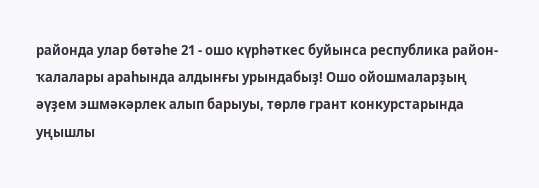районда улар бөтәһе 21 - ошо күрһәткес буйынса республика район-ҡалалары араһында алдынғы урындабыҙ! Ошо ойошмаларҙың әүҙем эшмәкәрлек алып барыуы, төрлө грант конкурстарында уңышлы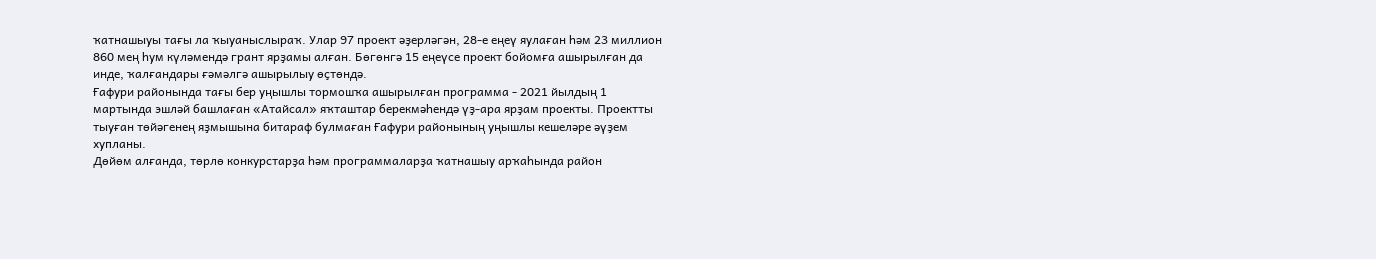ҡатнашыуы тағы ла ҡыуаныслыраҡ. Улар 97 проект әҙерләгән, 28-е еңеү яулаған һәм 23 миллион 860 мең һум күләмендә грант ярҙамы алған. Бөгөнгә 15 еңеүсе проект бойомға ашырылған да инде, ҡалғандары ғәмәлгә ашырылыу өҫтөндә.
Ғафури районында тағы бер уңышлы тормошҡа ашырылған программа - 2021 йылдың 1 мартында эшләй башлаған «Атайсал» яҡташтар берекмәһендә үҙ-ара ярҙам проекты. Проектты тыуған төйәгенең яҙмышына битараф булмаған Ғафури районының уңышлы кешеләре әүҙем хупланы.
Дөйөм алғанда, төрлө конкурстарҙа һәм программаларҙа ҡатнашыу арҡаһында район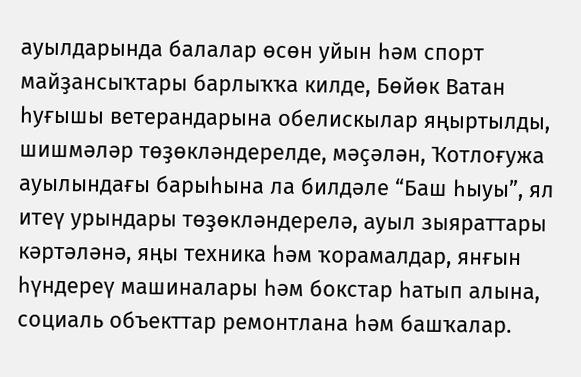ауылдарында балалар өсөн уйын һәм спорт майҙансыҡтары барлыҡҡа килде, Бөйөк Ватан һуғышы ветерандарына обелискылар яңыртылды, шишмәләр төҙөкләндерелде, мәҫәлән, Ҡотлоғужа ауылындағы барыһына ла билдәле “Баш һыуы”, ял итеү урындары төҙөкләндерелә, ауыл зыяраттары кәртәләнә, яңы техника һәм ҡорамалдар, янғын һүндереү машиналары һәм бокстар һатып алына, социаль объекттар ремонтлана һәм башҡалар.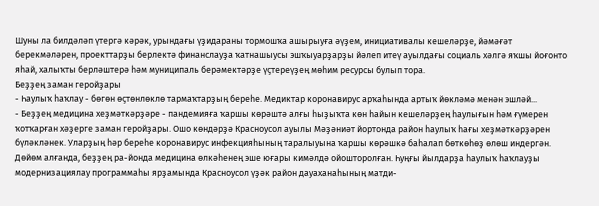Шуны ла билдәләп үтергә кәрәк, урындағы үҙидараны тормошҡа ашырыуға әүҙем, инициативалы кешеләрҙе, йәмәғәт берекмәләрен, проекттарҙы берлектә финанслауҙа ҡатнашыусы эшҡыуарҙарҙы йәлеп итеү ауылдағы социаль хәлгә яҡшы йоғонто яһай, халыҡты берләштерә һәм муниципаль берәмектәрҙе үҫтереүҙең мөһим ресурсы булып тора.
Беҙҙең заман геройҙары
- Һаулыҡ һаҡлау - бөгөн өҫтөнлөклө тармаҡтарҙың береһе. Медиктар коронавирус арҡаһында артыҡ йөкләмә менән эшләй...
- Беҙҙең медицина хеҙмәткәрҙәре - пандемияға ҡаршы көрәштә алғы һыҙыҡта көн һайын кешеләрҙең һаулығын һәм ғүмерен ҡотҡарған хәҙерге заман геройҙары. Ошо көндәрҙә Красноусол ауылы Мәҙәниәт йортонда район һаулыҡ һағы хеҙмәткәрҙәрен бүләкләнек. Уларҙың һәр береһе коронавирус инфекцияһының таралыуына ҡаршы көрәшкә баһалап бөткөһөҙ өлөш индергән. Дөйөм алғанда, беҙҙең ра-йонда медицина өлкәһенең эше юғары кимәлдә ойошторолған. Һуңғы йылдарҙа һаулыҡ һаҡлауҙы модернизациялау программаһы ярҙамында Красноусол үҙәк район дауаханаһының матди-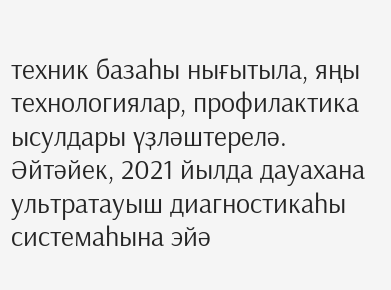техник базаһы нығытыла, яңы технологиялар, профилактика ысулдары үҙләштерелә. Әйтәйек, 2021 йылда дауахана ультратауыш диагностикаһы системаһына эйә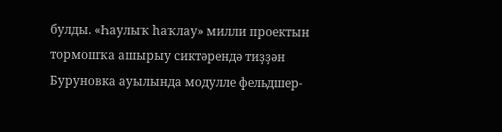булды. «Һаулыҡ һаҡлау» милли проектын тормошҡа ашырыу сиктәрендә тиҙҙән Буруновка ауылында модулле фельдшер-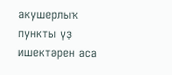акушерлыҡ пункты үҙ ишектәрен аса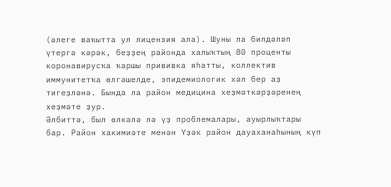(әлеге ваҡытта ул лицензия ала). Шуны ла билдәләп үтергә кәрәк, беҙҙең районда халыҡтың 80 проценты коронавирусҡа ҡаршы прививка яһатты, коллектив иммунитетҡа өлгәшелде, эпидемиологик хәл бер аҙ тигеҙләнә. Бында ла район медицина хеҙмәткәрҙәренең хеҙмәте ҙур.
Әлбиттә, был өлкәлә лә үҙ проблемалары, ауырлыҡтары бар. Район хакимиәте менән Үҙәк район дауаханаһының күп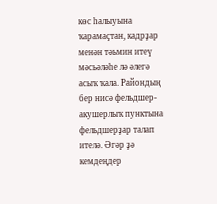көс һалыуына ҡарамаҫтан, кадрҙар менән тәьмин итеү мәсьәләһе лә әлегә асыҡ ҡала. Райондың бер нисә фельдшер-акушерлыҡ пунктына фельдшерҙар талап ителә. Әгәр ҙә кемдеңдер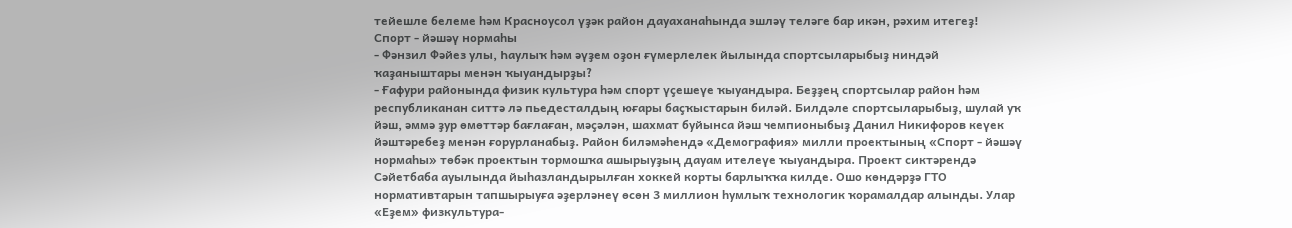тейешле белеме һәм Красноусол үҙәк район дауаханаһында эшләү теләге бар икән, рәхим итегеҙ!
Спорт - йәшәү нормаһы
- Фәнзил Фәйез улы, Һаулыҡ һәм әүҙем оҙон ғүмерлелек йылында спортсыларыбыҙ ниндәй ҡаҙаныштары менән ҡыуандырҙы?
- Ғафури районында физик культура һәм спорт үҫешеүе ҡыуандыра. Беҙҙең спортсылар район һәм республиканан ситтә лә пьедесталдың юғары баҫҡыстарын биләй. Билдәле спортсыларыбыҙ, шулай уҡ йәш, әммә ҙур өмөттәр бағлаған, мәҫәлән, шахмат буйынса йәш чемпионыбыҙ Данил Никифоров кеүек йәштәребеҙ менән ғорурланабыҙ. Район биләмәһендә «Демография» милли проектының «Спорт - йәшәү нормаһы» төбәк проектын тормошҡа ашырыуҙың дауам ителеүе ҡыуандыра. Проект сиктәрендә Сәйетбаба ауылында йыһазландырылған хоккей корты барлыҡҡа килде. Ошо көндәрҙә ГТО нормативтарын тапшырыуға әҙерләнеү өсөн 3 миллион һумлыҡ технологик ҡорамалдар алынды. Улар «Еҙем» физкультура-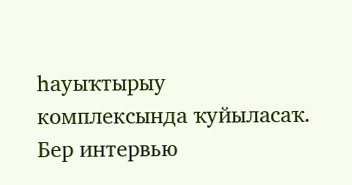һауыҡтырыу комплексында ҡуйыласаҡ.
Бер интервью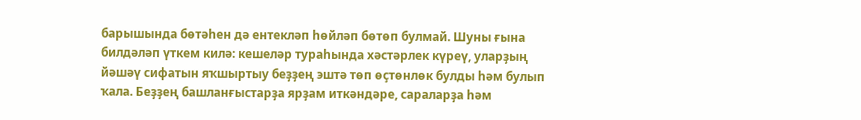барышында бөтәһен дә ентекләп һөйләп бөтөп булмай. Шуны ғына билдәләп үткем килә: кешеләр тураһында хәстәрлек күреү, уларҙың йәшәү сифатын яҡшыртыу беҙҙең эштә төп өҫтөнлөк булды һәм булып ҡала. Беҙҙең башланғыстарҙа ярҙам иткәндәре, сараларҙа һәм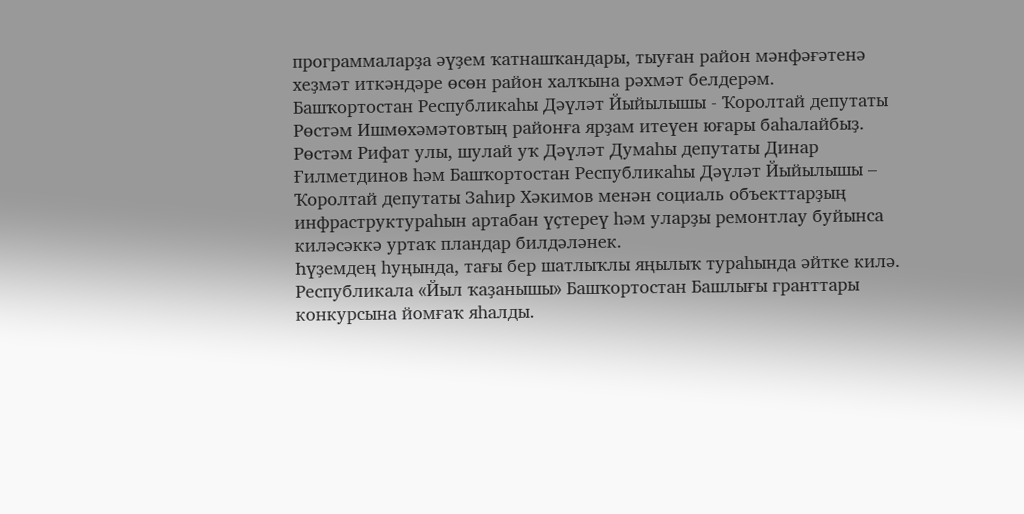программаларҙа әүҙем ҡатнашҡандары, тыуған район мәнфәғәтенә хеҙмәт иткәндәре өсөн район халҡына рәхмәт белдерәм.
Башҡортостан Республикаһы Дәүләт Йыйылышы - Ҡоролтай депутаты Рөстәм Ишмөхәмәтовтың районға ярҙам итеүен юғары баһалайбыҙ. Рөстәм Рифат улы, шулай уҡ Дәүләт Думаһы депутаты Динар Ғилметдинов һәм Башҡортостан Республикаһы Дәүләт Йыйылышы – Ҡоролтай депутаты Заһир Хәкимов менән социаль объекттарҙың инфраструктураһын артабан үҫтереү һәм уларҙы ремонтлау буйынса киләсәккә уртаҡ пландар билдәләнек.
Һүҙемдең һуңында, тағы бер шатлыҡлы яңылыҡ тураһында әйтке килә. Республикала «Йыл ҡаҙанышы» Башҡортостан Башлығы гранттары конкурсына йомғаҡ яһалды.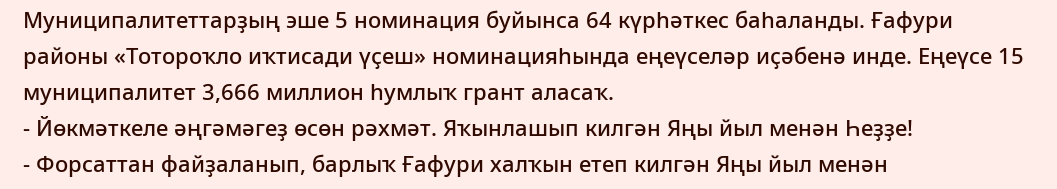Муниципалитеттарҙың эше 5 номинация буйынса 64 күрһәткес баһаланды. Ғафури районы «Тотороҡло иҡтисади үҫеш» номинацияһында еңеүселәр иҫәбенә инде. Еңеүсе 15 муниципалитет 3,666 миллион һумлыҡ грант аласаҡ.
- Йөкмәткеле әңгәмәгеҙ өсөн рәхмәт. Яҡынлашып килгән Яңы йыл менән Һеҙҙе!
- Форсаттан файҙаланып, барлыҡ Ғафури халҡын етеп килгән Яңы йыл менән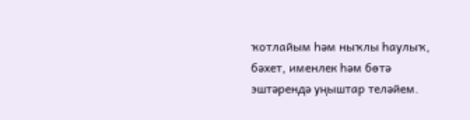ҡотлайым һәм ныҡлы һаулыҡ, бәхет, именлек һәм бөтә эштәрендә уңыштар теләйем.